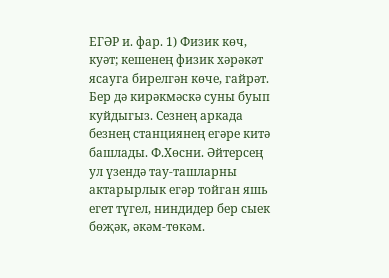ЕГӘР и. фар. 1) Физик көч, куәт; кешенең физик хәрәкәт ясауга бирелгән көче, гайрәт. Бер дә кирәкмәскә суны буып куйдыгыз. Сезнең аркада безнең станциянең егәре китә башлады. Ф.Хөсни. Әйтерсең ул үзендә тау-ташларны актарырлык егәр тойган яшь егет түгел, ниндидер бер сыек бөҗәк, әкәм-төкәм.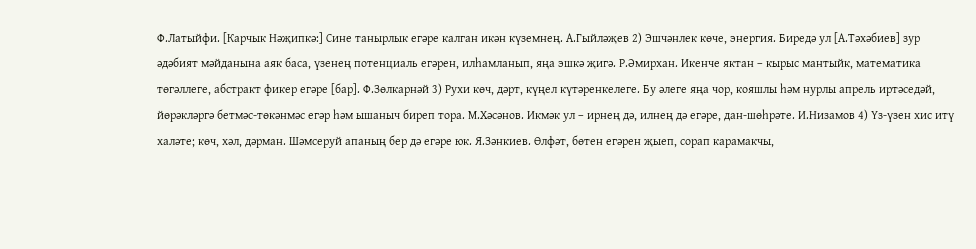Ф.Латыйфи. [Карчык Нәҗипкә:] Сине танырлык егәре калган икән күземнең. А.Гыйләҗев 2) Эшчәнлек көче, энергия. Биредә ул [А.Тәхәбиев] зур әдәбият мәйданына аяк баса, үзенең потенциаль егәрен, илһамланып, яңа эшкә җигә. Р.Әмирхан. Икенче яктан – кырыс мантыйк, математика төгәллеге, абстракт фикер егәре [бар]. Ф.Зөлкарнәй 3) Рухи көч, дәрт, күңел күтәренкелеге. Бу әлеге яңа чор, кояшлы һәм нурлы апрель иртәседәй, йөрәкләргә бетмәс-төкәнмәс егәр һәм ышаныч биреп тора. М.Хәсәнов. Икмәк ул – ирнең дә, илнең дә егәре, дан-шөһрәте. И.Низамов 4) Үз-үзен хис итү халәте; көч, хәл, дәрман. Шәмсеруй апаның бер дә егәре юк. Я.Зәнкиев. Өлфәт, бөтен егәрен җыеп, сорап карамакчы,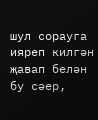шул сорауга ияреп килгән җавап белән бу сәер,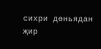сихри дөньядан җир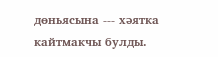дөньясына --- хәятка кайтмакчы булды.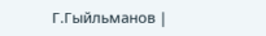Г.Гыйльманов |